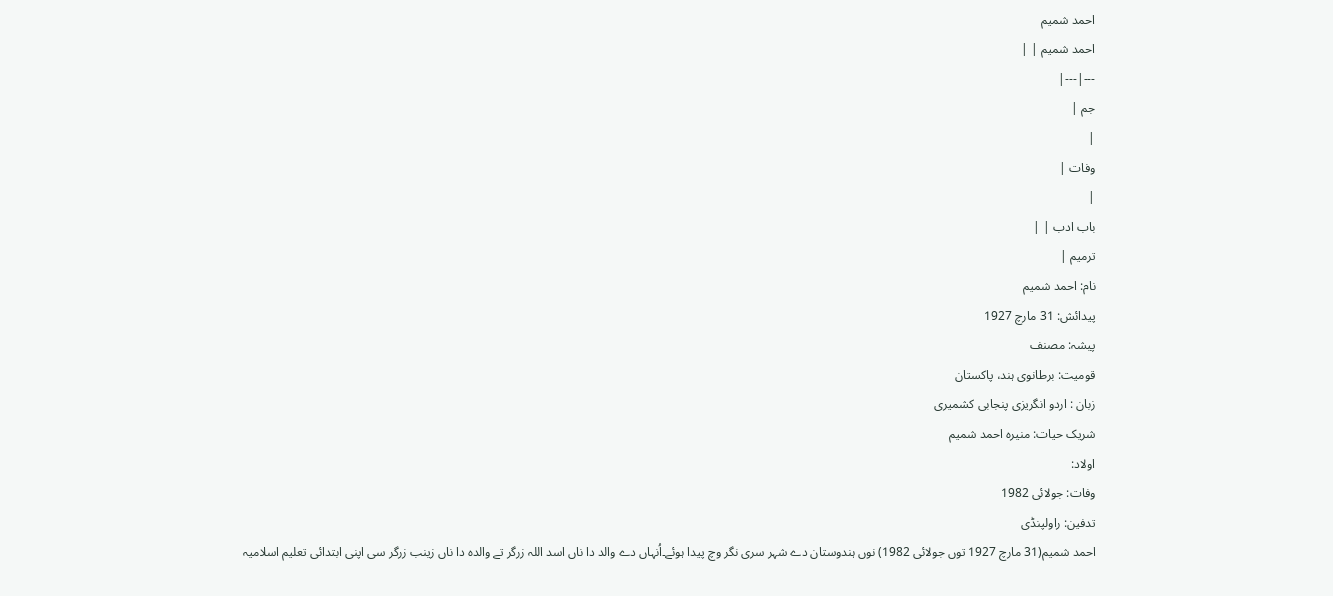احمد شمیم
احمد شمیم | |
---|---|
جم |
|
وفات |
|
باب ادب | |
ترمیم |
نام: احمد شمیم
پیدائش: 31 مارچ 1927
پیشہ: مصنف
قومیت: برطانوی ہند، پاکستان
زبان : اردو انگریزی پنجابی کشمیری
شریک حیات: منیرہ احمد شمیم
اولاد:
وفات: جولائی 1982
تدفین: راولپنڈی
احمد شمیم(31 مارچ 1927 توں جولائی 1982) نوں ہندوستان دے شہر سری نگر وچ پیدا ہوئے۔اُنہاں دے والد دا ناں اسد اللہ زرگر تے والدہ دا ناں زینب زرگر سی اپنی ابتدائی تعلیم اسلامیہ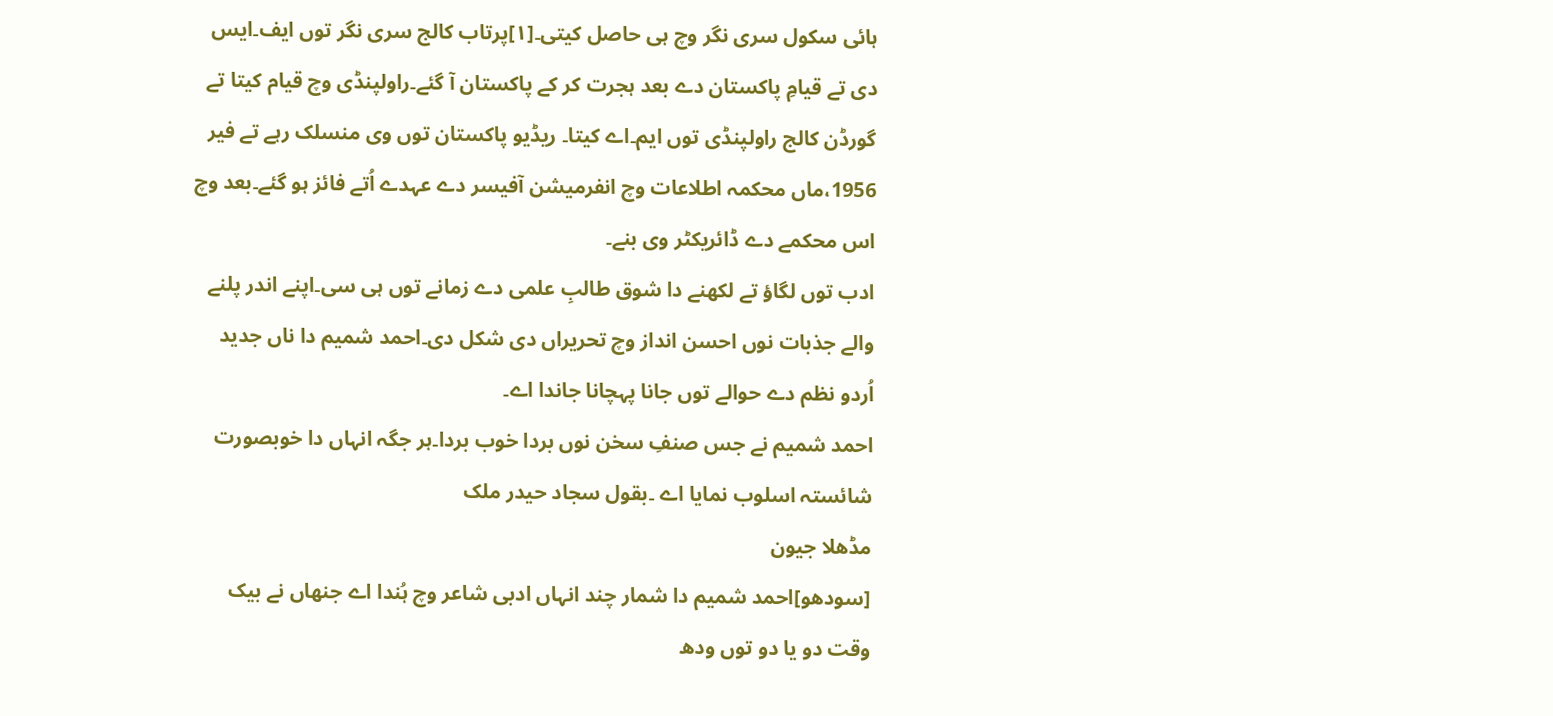ہائی سکول سری نگر وچ ہی حاصل کيتی۔[۱]پرتاب کالج سری نگر توں ایف۔ایس دی تے قیامِ پاکستان دے بعد ہجرت کر کے پاکستان آ گئے۔راولپنڈی وچ قیام کيتا تے گورڈن کالج راولپنڈی توں ایم۔اے کيتا۔ ریڈیو پاکستان توں وی منسلک رہے تے فیر 1956،ماں محکمہ اطلاعات وچ انفرمیشن آفیسر دے عہدے اُتے فائز ہو گئے۔بعد وچ اس محکمے دے ڈائریکٹر وی بنے۔
ادب توں لگاؤ تے لکھنے دا شوق طالبِ علمی دے زمانے توں ہی سی۔اپنے اندر پلنے والے جذبات نوں احسن انداز وچ تحریراں دی شکل دی۔احمد شمیم دا ناں جدید اُردو نظم دے حوالے توں جانا پہچانا جاندا اے۔
احمد شمیم نے جس صنفِ سخن نوں بردا خوب بردا۔ہر جگہ انہاں دا خوبصورت شائستہ اسلوب نمایا اے ۔بقول سجاد حیدر ملک
مڈھلا جیون
[سودھو]احمد شمیم دا شمار چند انہاں ادبی شاعر وچ ہُندا اے جنھاں نے بیک وقت دو یا دو توں ودھ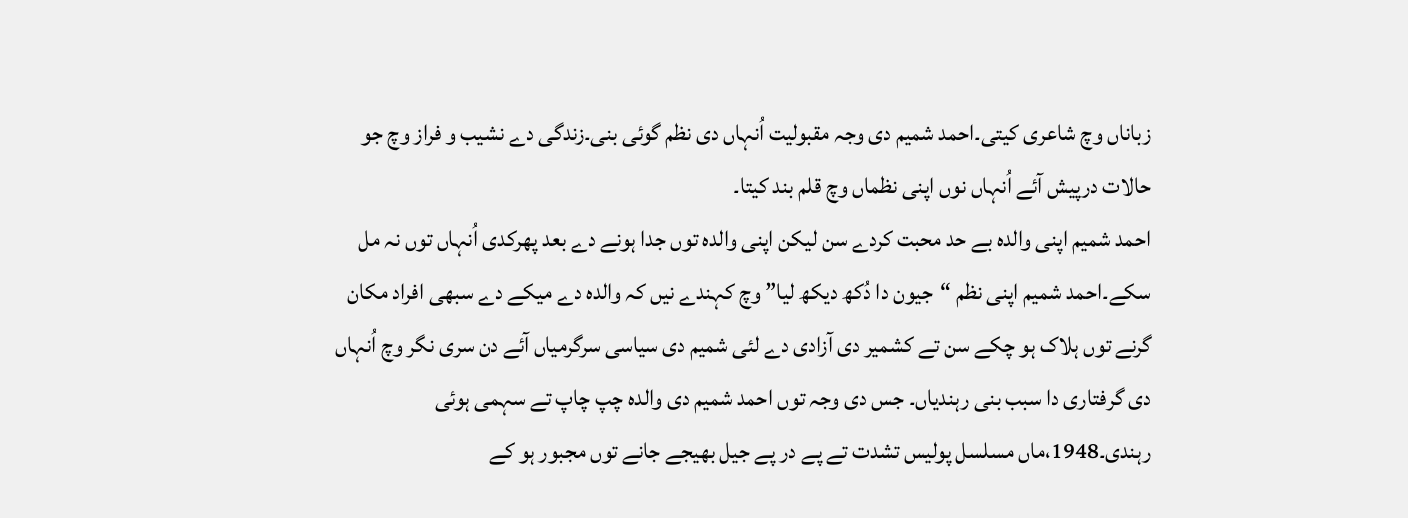زباناں وچ شاعری کيتی۔احمد شمیم دی وجہ مقبولیت اُنہاں دی نظم گوئی بنی۔زندگی دے نشیب و فراز وچ جو حالات درپیش آئے اُنہاں نوں اپنی نظماں وچ قلم بند کيتا۔
احمد شمیم اپنی والدہ بے حد محبت کردے سن لیکن اپنی والدہ توں جدا ہونے دے بعد پھرکدی اُنہاں توں نہ مل سکے۔احمد شمیم اپنی نظم “جیون دا دُکھ دیکھ لیا” وچ کہندے نيں کہ والدہ دے میکے دے سبھی افراد مکان گرنے توں ہلاک ہو چکے سن تے کشمیر دی آزادی دے لئی شمیم دی سیاسی سرگرمیاں آئے دن سری نگر وچ اُنہاں دی گرفتاری دا سبب بنی رہندیاں۔ جس دی وجہ توں احمد شمیم دی والدہ چپ چاپ تے سہمی ہوئی رہندی۔1948،ماں مسلسل پولیس تشدت تے پے در پے جیل بھیجے جانے توں مجبور ہو کے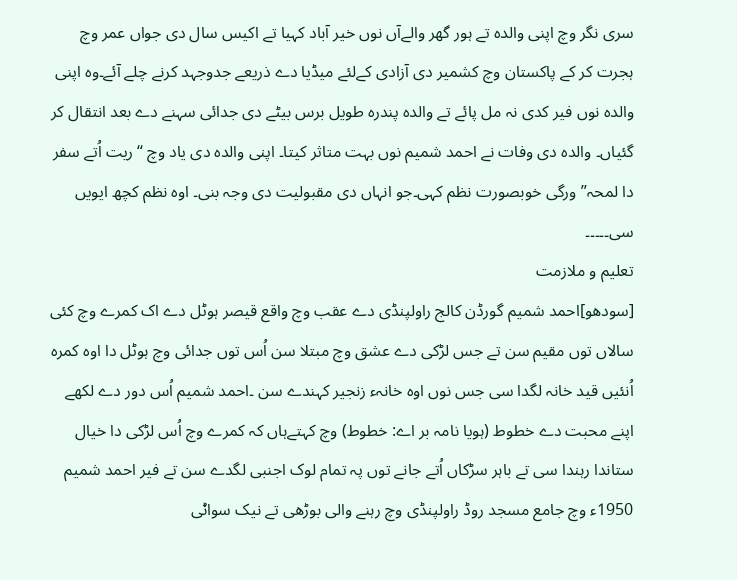سری نگر وچ اپنی والدہ تے ہور گھر والےآں نوں خیر آباد کہیا تے اکیس سال دی جواں عمر وچ ہجرت کر کے پاکستان وچ کشمیر دی آزادی کےلئے میڈیا دے ذریعے جدوجہد کرنے چلے آئے۔وہ اپنی والدہ نوں فیر کدی نہ مل پائے تے والدہ پندرہ طویل برس بیٹے دی جدائی سہنے دے بعد انتقال کر گئياں۔ والدہ دی وفات نے احمد شمیم نوں بہت متاثر کيتا۔ اپنی والدہ دی یاد وچ “ریت اُتے سفر دا لمحہ” ورگی خوبصورت نظم کہی۔جو انہاں دی مقبولیت دی وجہ بنی۔ اوہ نظم کچھ ایويں سی۔۔۔۔۔
تعلیم و ملازمت
[سودھو]احمد شمیم گورڈن کالج راولپنڈی دے عقب وچ واقع قیصر ہوٹل دے اک کمرے وچ کئی سالاں توں مقیم سن تے جس لڑکی دے عشق وچ مبتلا سن اُس توں جدائی وچ ہوٹل دا اوہ کمرہ اُنئيں قید خانہ لگدا سی جس نوں اوہ خانہء زنجیر کہندے سن ۔احمد شمیم اُس دور دے لکھے اپنے محبت دے خطوط (ہويا نامہ بر اے: خطوط) وچ کہتےہاں کہ کمرے وچ اُس لڑکی دا خیال ستاندا رہندا سی تے باہر سڑکاں اُتے جانے توں پہ تمام لوک اجنبی لگدے سن تے فیر احمد شمیم 1950ء وچ جامع مسجد روڈ راولپنڈی وچ رہنے والی بوڑھی تے نیک سواݨی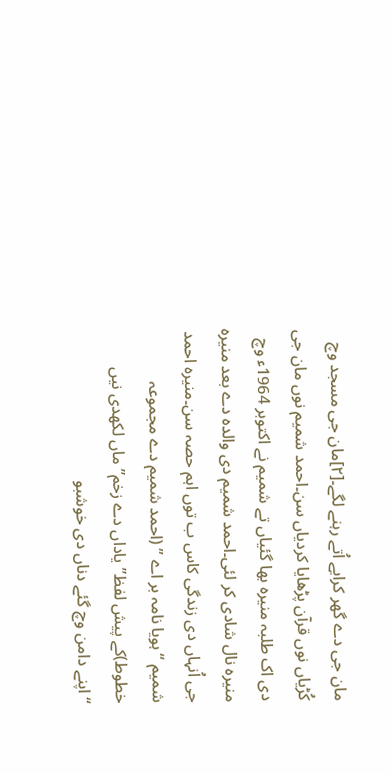مان جی دے گھر کرایے اُتے رہنے لگے۔[۲]مان جی مسجد وچ کُڑیاں نوں قرآن پڑھایا کردیاں سن۔احمد شمیم نوں مان جی دی اک طلبہ منیرہ بھا گئياں تے شمیم نے اکتوبر 1964ء وچ منیرہ نال شادی کر لئی۔احمد شمیم دی والدہ دے بعد منیرہ جی اُنہاں دی زندگی کاس ب توں اہم حصہ سن۔منیرہ احمد شمیم “ہويا نامہ بر اے ” (احمد شمیم دے مجموعہ خطوط)کے پیش لفظ”یاداں دے زخم”ماں لکھدی نيں
“اپنے دامن وچ گئے دناں دی خوشبو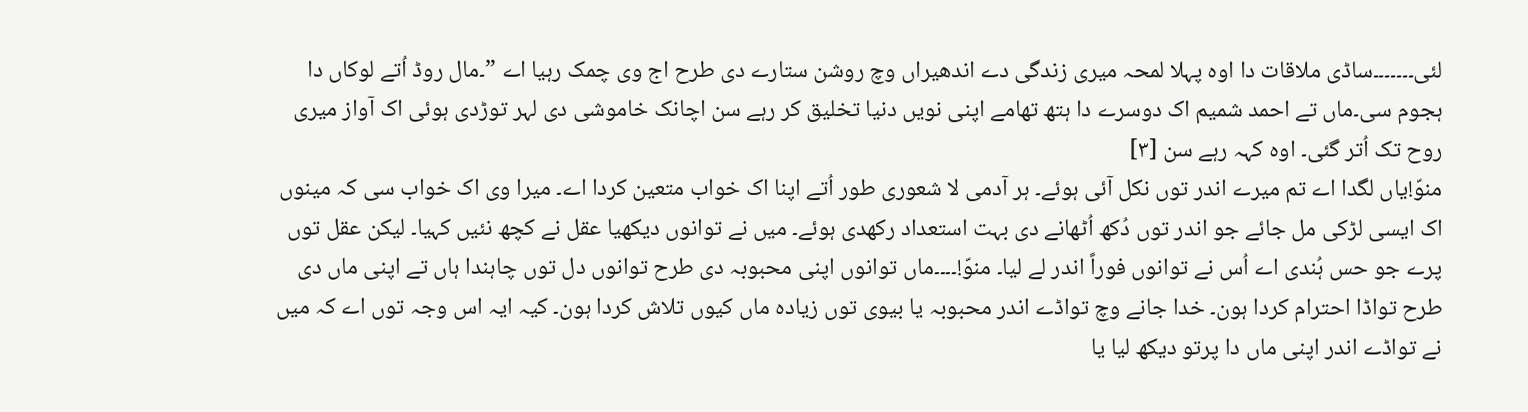لئی۔۔۔۔۔۔۔ساڈی ملاقات دا اوہ پہلا لمحہ میری زندگی دے اندھیراں وچ روشن ستارے دی طرح اج وی چمک رہیا اے ”۔مال روڈ اُتے لوکاں دا ہجوم سی۔ماں تے احمد شمیم اک دوسرے دا ہتھ تھامے اپنی نويں دنیا تخلیق کر رہے سن اچانک خاموشی دی لہر توڑدی ہوئی اک آواز میری روح تک اُتر گئی۔ اوہ کہہ رہے سن [۳]
منوّ!یاں لگدا اے تم میرے اندر توں نکل آئی ہوئے۔ ہر آدمی لا شعوری طور اُتے اپنا اک خواب متعین کردا اے۔ میرا وی اک خواب سی کہ مینوں اک ایسی لڑکی مل جائے جو اندر توں دُکھ اُٹھانے دی بہت استعداد رکھدی ہوئے۔ ميں نے توانوں دیکھیا عقل نے کچھ نئيں کہیا۔ لیکن عقل توں پرے جو حس ہُندی اے اُس نے توانوں فوراً اندر لے لیا۔ منوّ!۔۔۔۔ماں توانوں اپنی محبوبہ دی طرح توانوں دل توں چاہندا ہاں تے اپنی ماں دی طرح تواڈا احترام کردا ہون۔ خدا جانے وچ تواڈے اندر محبوبہ یا بیوی توں زیادہ ماں کیوں تلاش کردا ہون۔ کیہ ایہ اس وجہ توں اے کہ ميں نے تواڈے اندر اپنی ماں دا پرتو دیکھ لیا یا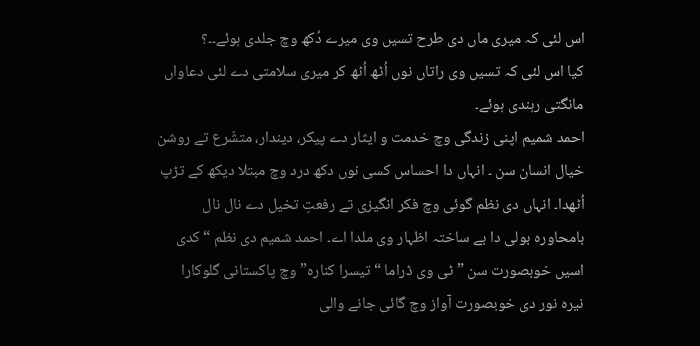اس لئی کہ میری ماں دی طرح تسيں وی میرے دُکھ وچ جلدی ہوئے۔۔؟
کیا اس لئی کہ تسيں وی راتاں نوں اُٹھ اُٹھ کر میری سلامتی دے لئی دعاواں مانگتی رہندی ہوئے۔
احمد شمیم اپنی زندگی وچ خدمت و ایثار دے پیکر، دیندار، متشّرع تے روشن خیال انسان سن ۔ انہاں دا احساس کسی نوں دکھ درد وچ مبتلا دیکھ کے تڑپ اُٹھدا۔ انہاں دی نظم گوئی وچ فکر انگیزی تے رفعتِ تخیل دے نال نال بامحاورہ بولی دا بے ساختہ اظہار وی ملدا اے۔ احمد شمیم دی نظم “کدی اسيں خوبصورت سن ” ٹی وی ڈراما “تیسرا کنارہ” وچ پاکستانی گلوکارا نیرہ نور دی خوبصورت آواز وچ گائی جانے والی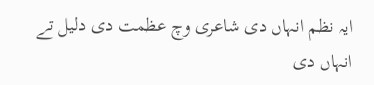ایہ نظم انہاں دی شاعری وچ عظمت دی دلیل تے انہاں دی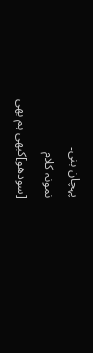پہچان بنی۔
نمونہ کلام
[سودھو]کبھی ہم بھی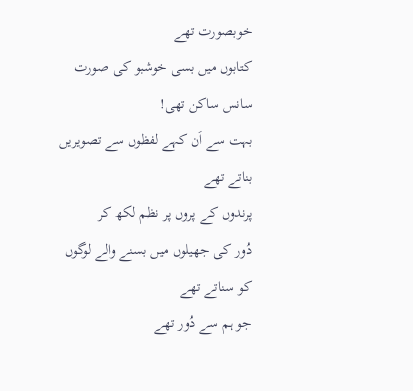خوبصورت تھے
کتابوں میں بسی خوشبو کی صورت
سانس ساکن تھی!
بہت سے اَن کہے لفظوں سے تصویریں بناتے تھے
پرندوں کے پروں پر نظم لکھ کر
دُور کی جھیلوں میں بسنے والے لوگوں کو سناتے تھے
جو ہم سے دُور تھے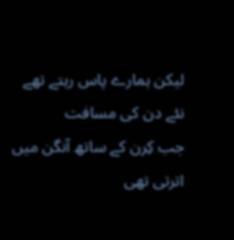لیکن ہمارے پاس رہتے تھے
نئے دن کی مسافت
جب کِرن کے ساتھ آنگن میں اترتی تھی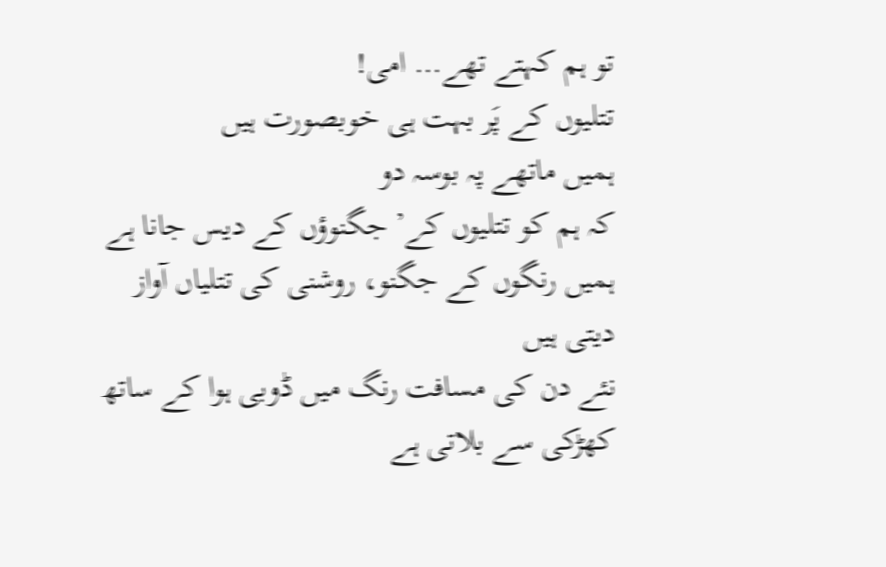تو ہم کہتے تھے… امی!
تتلیوں کے پَر بہت ہی خوبصورت ہیں
ہمیں ماتھے پہ بوسہ دو
کہ ہم کو تتلیوں کے’ جگنوؤں کے دیس جانا ہے
ہمیں رنگوں کے جگنو، روشنی کی تتلیاں آواز دیتی ہیں
نئے دن کی مسافت رنگ میں ڈوبی ہوا کے ساتھ
کھڑکی سے بلاتی ہے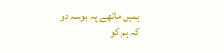ہمیں ماتھے پہ بوسہ دو
کہ ہم کو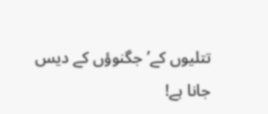تتلیوں کے’ جگنوؤں کے دیس جانا ہے!